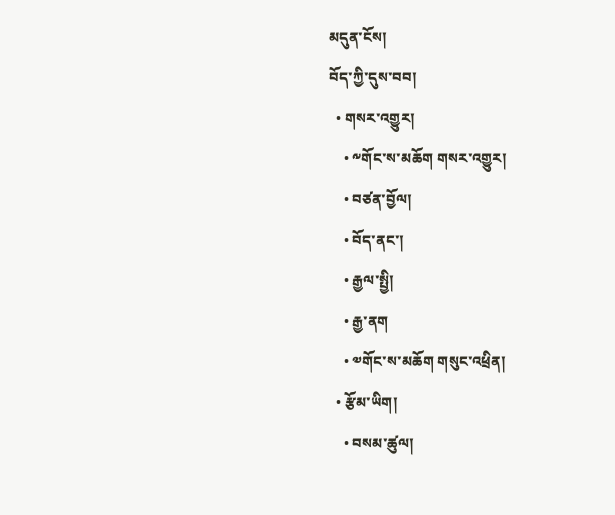མདུན་ངོས།
བོད་ཀྱི་དུས་བབ།
  • གསར་འགྱུར།
    • ༸གོང་ས་མཆོག གསར་འགྱུར།
    • བཙན་བྱོལ།
    • བོད་ནང་།
    • རྒྱལ་སྤྱི།
    • རྒྱ་ནག
    • ༧གོང་ས་མཆོག གསུང་འཕྲིན།
  • རྩོམ་ཡིག།
    • བསམ་ཚུལ།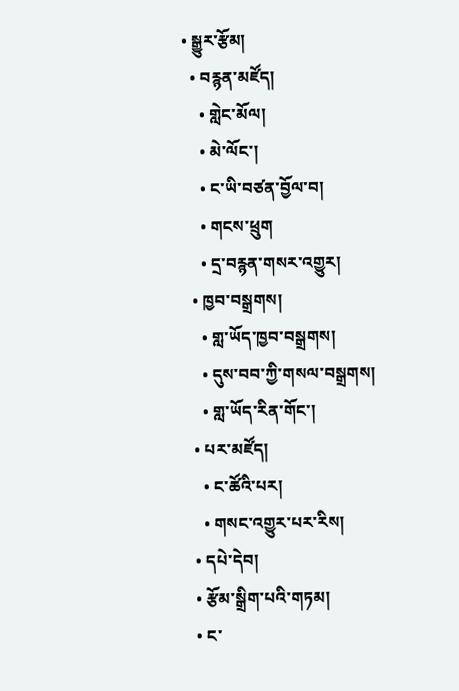• སྒྱུར་རྩོམ།
  • བརྙན་མཛོད།
    • གླེང་མོལ།
    • མེ་ལོང་།
    • ང་ཡི་བཙན་བྱོལ་བ།
    • གངས་ཕྲུག
    • དྲ་བརྙན་གསར་འགྱུར།
  • ཁྱབ་བསྒྲགས།
    • གླ་ཡོད་ཁྱབ་བསྒྲགས།
    • དུས་བབ་ཀྱི་གསལ་བསྒྲགས།
    • གླ་ཡོད་རིན་གོང་།
  • པར་མཛོད།
    • ང་ཚོའི་པར།
    • གསང་འགྱུར་པར་རིས།
  • དཔེ་དེབ།
  • རྩོམ་སྒྲིག་པའི་གཏམ།
  • ང་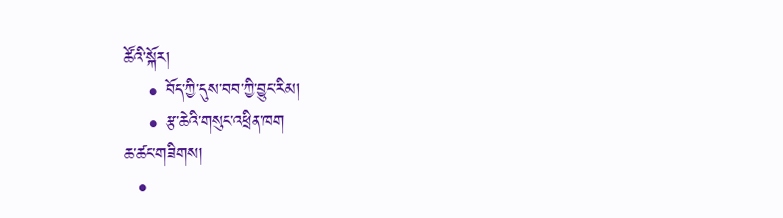ཚོའི་སྐོར།
    • བོད་ཀྱི་དུས་བབ་ཀྱི་བྱུང་རིམ།
    • རྩ་ཆེའི་གསུང་འཕྲིན་ཁག
ཆ་ཚང་གཟིགས།
  •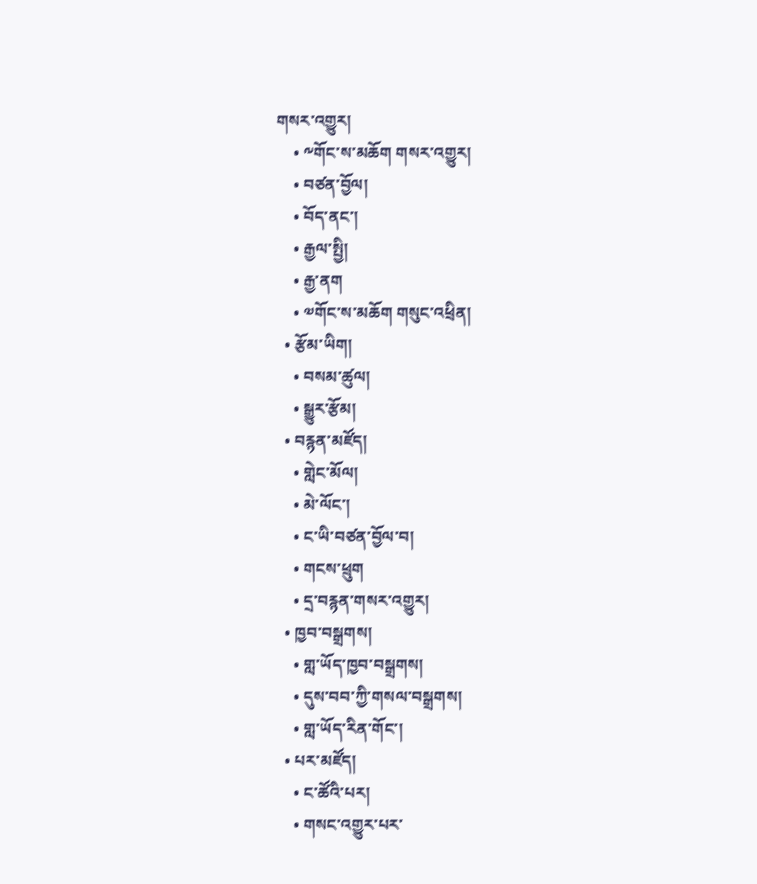གསར་འགྱུར།
    • ༸གོང་ས་མཆོག གསར་འགྱུར།
    • བཙན་བྱོལ།
    • བོད་ནང་།
    • རྒྱལ་སྤྱི།
    • རྒྱ་ནག
    • ༧གོང་ས་མཆོག གསུང་འཕྲིན།
  • རྩོམ་ཡིག།
    • བསམ་ཚུལ།
    • སྒྱུར་རྩོམ།
  • བརྙན་མཛོད།
    • གླེང་མོལ།
    • མེ་ལོང་།
    • ང་ཡི་བཙན་བྱོལ་བ།
    • གངས་ཕྲུག
    • དྲ་བརྙན་གསར་འགྱུར།
  • ཁྱབ་བསྒྲགས།
    • གླ་ཡོད་ཁྱབ་བསྒྲགས།
    • དུས་བབ་ཀྱི་གསལ་བསྒྲགས།
    • གླ་ཡོད་རིན་གོང་།
  • པར་མཛོད།
    • ང་ཚོའི་པར།
    • གསང་འགྱུར་པར་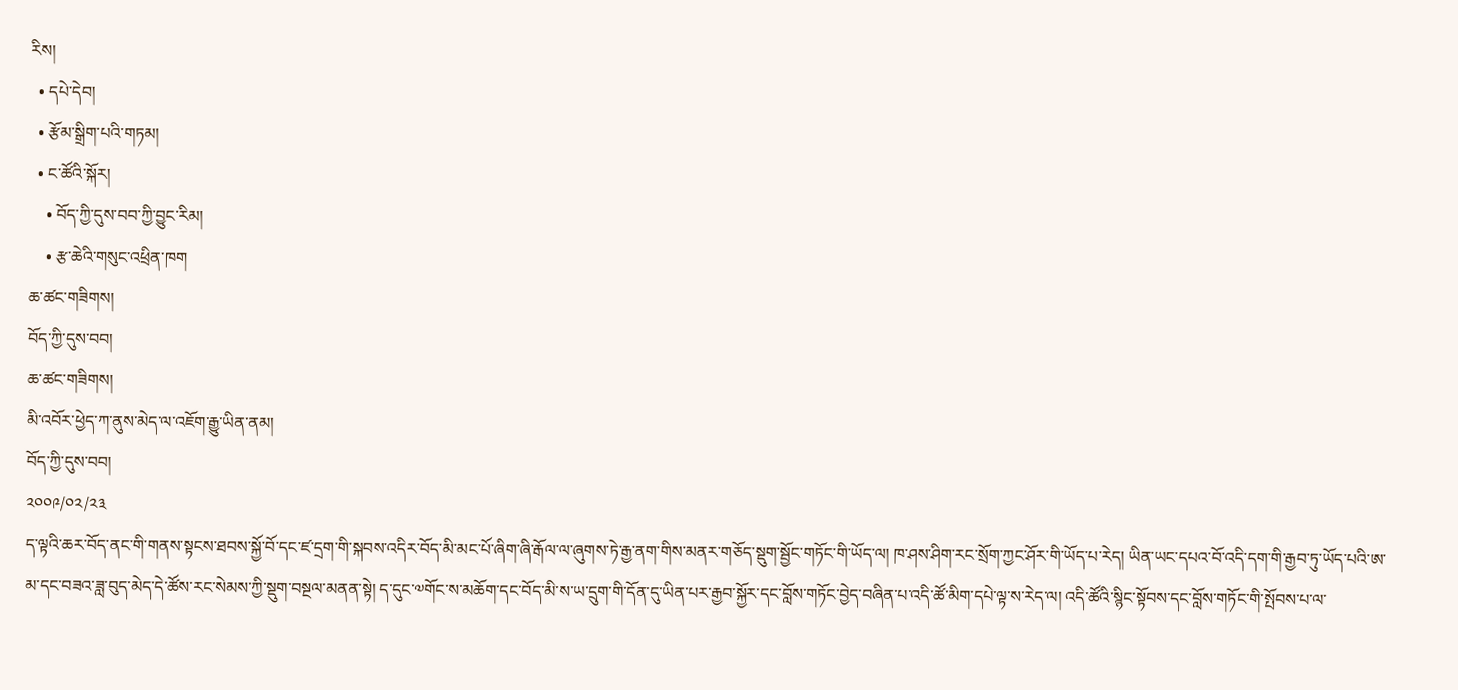རིས།
  • དཔེ་དེབ།
  • རྩོམ་སྒྲིག་པའི་གཏམ།
  • ང་ཚོའི་སྐོར།
    • བོད་ཀྱི་དུས་བབ་ཀྱི་བྱུང་རིམ།
    • རྩ་ཆེའི་གསུང་འཕྲིན་ཁག
ཆ་ཚང་གཟིགས།
བོད་ཀྱི་དུས་བབ།
ཆ་ཚང་གཟིགས།
མི་འབོར་ཕྱེད་ཀ་ནུས་མེད་ལ་འཇོག་རྒྱུ་ཡིན་ནམ།
བོད་ཀྱི་དུས་བབ།
༢༠༠༩/༠༢/༢༣
ད་ལྟའི་ཆར་བོད་ནང་གི་གནས་སྟངས་ཐབས་སྐྱོ་བོ་དང་ཛ་དྲག་གི་སྐབས་འདིར་བོད་མི་མང་པོ་ཞིག་ཞི་རྒོལ་ལ་ཞུགས་ཏེ་རྒྱ་ནག་གིས་མནར་གཅོད་སྡུག་སྦྱོང་གཏོང་གི་ཡོད་ལ། ཁ་ཤས་ཤིག་རང་སྲོག་ཀྱང་ཤོར་གི་ཡོད་པ་རེད། ཡིན་ཡང་དཔའ་བོ་འདི་དག་གི་རྒྱབ་ཏུ་ཡོད་པའི་ཨ་མ་དང་བཟའ་ཟླ་བུད་མེད་དེ་ཚོས་རང་སེམས་ཀྱི་སྡུག་བསྔལ་མནན་སྟེ། ད་དུང་༧གོང་ས་མཆོག་དང་བོད་མི་ས་ཡ་དྲུག་གི་དོན་དུ་ཡིན་པར་རྒྱབ་སྐྱོར་དང་བློས་གཏོང་བྱེད་བཞིན་པ་འདི་ཚོ་མིག་དཔེ་ལྟ་ས་རེད་ལ། འདི་ཚོའི་སྙིང་སྟོབས་དང་བློས་གཏོང་གི་སྤོབས་པ་ལ་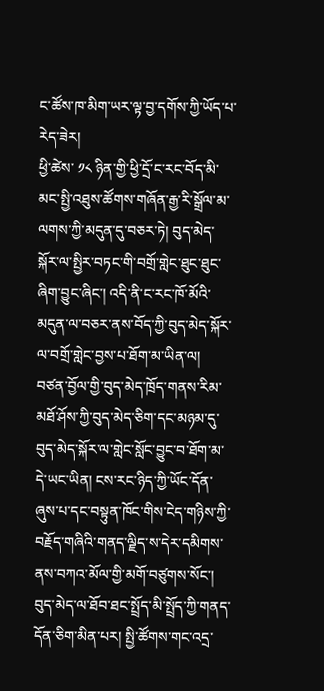ང་ཚོས་ཁ་མིག་ཡར་ལྟ་བྱ་དགོས་ཀྱི་ཡོད་པ་རེད་ཟེར།
ཕྱི་ཚེས་ ༡༨ ཉིན་གྱི་ཕྱི་དྲོ་ང་རང་བོད་མི་མང་སྤྱི་འཐུས་ཚོགས་གཞོན་རྒྱ་རི་སྒྲོལ་མ་ལགས་ཀྱི་མདུན་དུ་བཅར་ཏེ། བུད་མེད་སྐོར་ལ་སྤྱིར་བཏང་གི་བགྲོ་གླེང་ཐུང་ཐུང་ཞིག་བྱུང་ཞིང་། འདི་ནི་ང་རང་ཁོ་མོའི་མདུན་ལ་བཅར་ནས་བོད་ཀྱི་བུད་མེད་སྐོར་ལ་བགྲོ་གླེང་བྱས་པ་ཐོག་མ་ཡིན་ལ། བཙན་བྱོལ་གྱི་བུད་མེད་ཁྲོད་གནས་རིམ་མཐོ་ཤོས་ཀྱི་བུད་མེད་ཅིག་དང་མཉམ་དུ་བུད་མེད་སྐོར་ལ་གླེང་སློང་བྱུང་བ་ཐོག་མ་དེ་ཡང་ཡིན། ངས་རང་ཉིད་ཀྱི་ཡོང་དོན་ཞུས་པ་དང་བསྟུན་ཁོང་གིས་ངེད་གཉིས་ཀྱི་བརྗོད་གཞིའི་གནད་ལྗིད་ས་དེར་དམིགས་ནས་བཀའ་མོལ་གྱི་མགོ་བཙུགས་སོང་། བུད་མེད་ལ་ཐོབ་ཐང་སྤྲོད་མི་སྤྲོད་ཀྱི་གནད་དོན་ཅིག་མིན་པར། སྤྱི་ཚོགས་གང་འདྲ་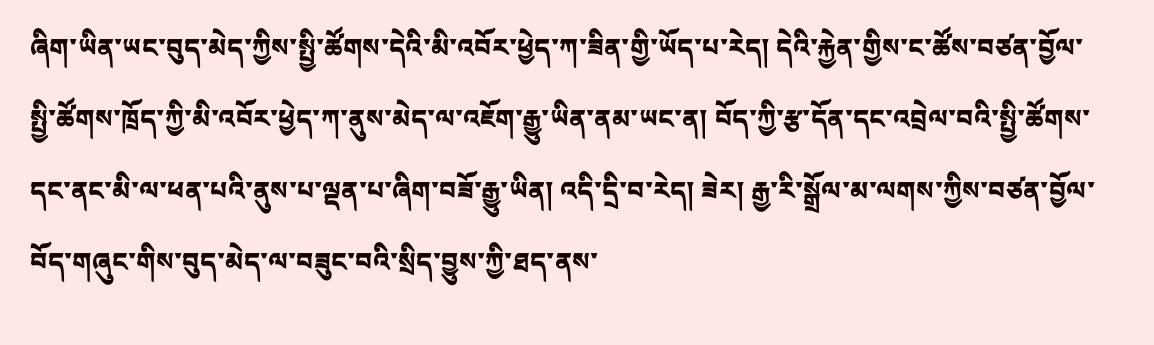ཞིག་ཡིན་ཡང་བུད་མེད་ཀྱིས་སྤྱི་ཚོགས་དེའི་མི་འབོར་ཕྱེད་ཀ་ཟིན་གྱི་ཡོད་པ་རེད། དེའི་རྐྱེན་གྱིས་ང་ཚོས་བཙན་བྱོལ་སྤྱི་ཚོགས་ཁྲོད་ཀྱི་མི་འབོར་ཕྱེད་ཀ་ནུས་མེད་ལ་འཇོག་རྒྱུ་ཡིན་ནམ་ཡང་ན། བོད་ཀྱི་རྩ་དོན་དང་འབྲེལ་བའི་སྤྱི་ཚོགས་དང་ནང་མི་ལ་ཕན་པའི་ནུས་པ་ལྡན་པ་ཞིག་བཟོ་རྒྱུ་ཡིན། འདི་དྲི་བ་རེད། ཟེར། རྒྱ་རི་སྒྲོལ་མ་ལགས་ཀྱིས་བཙན་བྱོལ་བོད་གཞུང་གིས་བུད་མེད་ལ་བཟུང་བའི་སྲིད་བྱུས་ཀྱི་ཐད་ནས་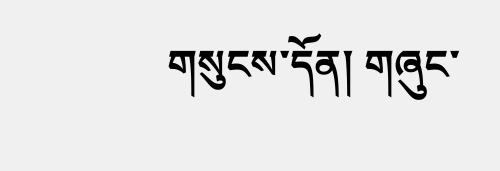གསུངས་དོན། གཞུང་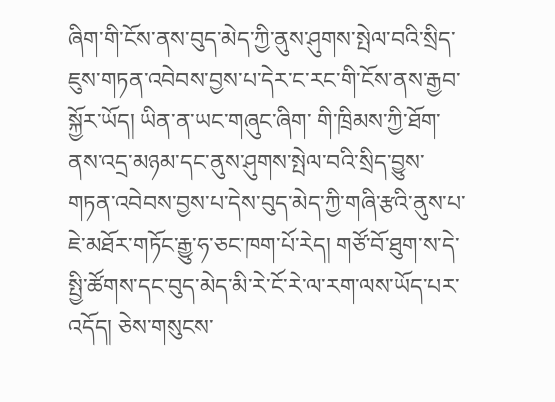ཞིག་གི་ངོས་ནས་བུད་མེད་ཀྱི་ནུས་ཤུགས་སྤེལ་བའི་སྲིད་ཇུས་གཏན་འབེབས་བྱས་པ་དེར་ང་རང་གི་ངོས་ནས་རྒྱབ་སྐྱོར་ཡོད། ཡིན་ན་ཡང་གཞུང་ཞིག་ གི་ཁྲིམས་ཀྱི་ཐོག་ནས་འདྲ་མཉམ་དང་ནུས་ཤུགས་སྤེལ་བའི་སྲིད་བྱུས་གཏན་འབེབས་བྱས་པ་དེས་བུད་མེད་ཀྱི་གཞི་རྩའི་ནུས་པ་ཇེ་མཐོར་གཏོང་རྒྱུ་ཧ་ཅང་ཁག་པོ་རེད། གཙོ་བོ་ཐུག་ས་དེ་སྤྱི་ཚོགས་དང་བུད་མེད་མི་རེ་ངོ་རེ་ལ་རག་ལས་ཡོད་པར་འདོད། ཅེས་གསུངས་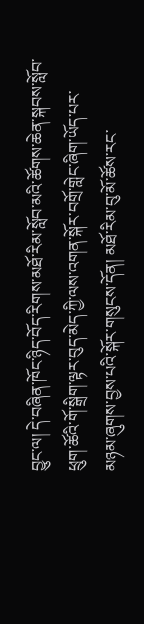བྱུང་ལ། དེ་བཞིན་ཁོང་ཉིད་བོད་རིགས་མཐོ་རིམ་སློབ་མའི་ཚོགས་ཆེན་སྐབས་སློབ་ཕྲུག་ཚོའི་གོ་སྒྲིག་ལྟར་བུད་མེད་ཀྱི་ལས་འགན་སྐོར་བགྲོ་གླེང་ཞིག་ཡོད་པར་མཉམ་ཞུགས་བྱས་པའི་སྐོར་གསུངས་དོན། མཐོ་རིམ་བུ་མོ་ཚོས་རང་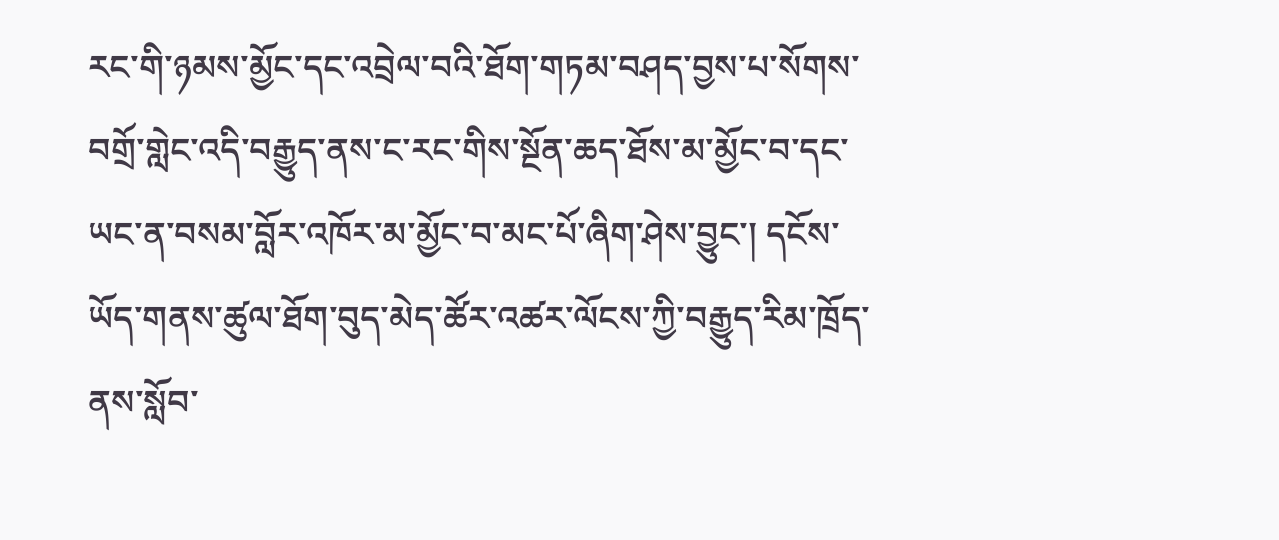རང་གི་ཉམས་མྱོང་དང་འབྲེལ་བའི་ཐོག་གཏམ་བཤད་བྱས་པ་སོགས་བགྲོ་གླེང་འདི་བརྒྱུད་ནས་ང་རང་གིས་སྔོན་ཆད་ཐོས་མ་མྱོང་བ་དང་ཡང་ན་བསམ་བློར་འཁོར་མ་མྱོང་བ་མང་པོ་ཞིག་ཤེས་བྱུང་། དངོས་ཡོད་གནས་ཚུལ་ཐོག་བུད་མེད་ཚོར་འཚར་ལོངས་ཀྱི་བརྒྱུད་རིམ་ཁྲོད་ནས་སློབ་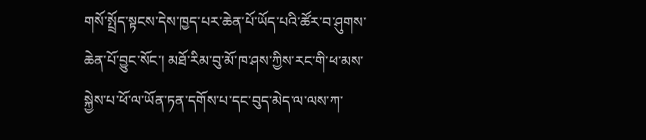གསོ་སྤྲོད་སྟངས་དེས་ཁྱད་པར་ཆེན་པོ་ཡོད་པའི་ཚོར་བ་ཤུགས་ཆེན་པོ་བྱུང་སོང་། མཐོ་རིམ་བུ་མོ་ཁ་ཤས་ཀྱིས་རང་གི་ཕ་མས་སྐྱེས་པ་ཕོ་ལ་ཡོན་ཏན་དགོས་པ་དང་བུད་མེད་ལ་ལས་ཀ་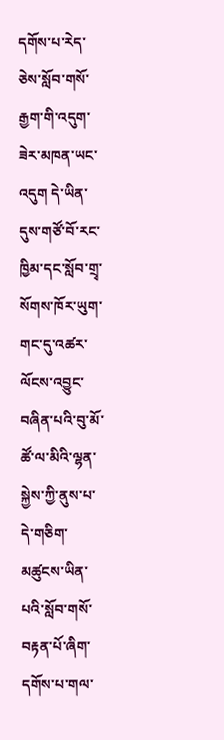དགོས་པ་རེད་ཅེས་སློབ་གསོ་རྒྱག་གི་འདུག་ཟེར་མཁན་ཡང་འདུག དེ་ཡིན་དུས་གཙོ་བོ་རང་ཁྱིམ་དང་སློབ་གྲྭ་སོགས་ཁོར་ཡུག་གང་དུ་འཚར་ལོངས་འབྱུང་བཞིན་པའི་བུ་མོ་ཚོ་ལ་མིའི་ལྷན་སྐྱེས་ཀྱི་ནུས་པ་དེ་གཅིག་མཚུངས་ཡིན་པའི་སློབ་གསོ་བརྟན་པོ་ཞིག་དགོས་པ་གལ་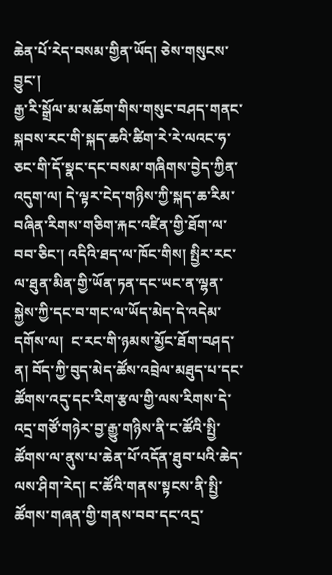ཆེན་པོ་རེད་བསམ་གྱིན་ཡོད། ཅེས་གསུངས་བྱུང་།
རྒྱ་རི་སྒྲོལ་མ་མཆོག་གིས་གསུང་བཤད་གནང་སྐབས་རང་གི་སྐད་ཆའི་ཚིག་རེ་རེ་ལའང་ཧ་ཅང་གི་དོ་སྣང་དང་བསམ་གཞིགས་བྱེད་ཀྱིན་འདུག་ལ། དེ་ལྟར་ངེད་གཉིས་ཀྱི་སྐད་ཆ་རིམ་བཞིན་རིགས་གཅིག་རྐང་འཛིན་གྱི་ཐོག་ལ་བབ་ཅིང་། འདིའི་ཐད་ལ་ཁོང་གིས། སྤྱིར་རང་ལ་ཐུན་མིན་གྱི་ཡོན་ཏན་དང་ཡང་ན་ལྷན་སྐྱེས་ཀྱི་དང་བ་གང་ལ་ཡོད་མེད་དེ་འདེམ་དགོས་ལ།  ང་རང་གི་ཉམས་མྱོང་ཐོག་བཤད་ན། བོད་ཀྱི་བུད་མེད་ཚོས་འབྲེལ་མཐུད་པ་དང་ཚོགས་འདུ་དང་རིག་རྩལ་གྱི་ལས་རིགས་དེ་འདྲ་གཙོ་གཉེར་བྱ་རྒྱུ་གཉིས་ནི་ང་ཚོའི་སྤྱི་ཚོགས་ལ་ནུས་པ་ཆེན་པོ་འདོན་ཐུབ་པའི་ཆེད་ལས་ཤིག་རེད། ང་ཚོའི་གནས་སྟངས་ནི་སྤྱི་ཚོགས་གཞན་གྱི་གནས་བབ་དང་འདྲ་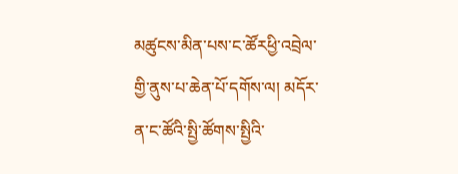མཚུངས་མིན་པས་ང་ཚོརཕྱི་འབྲེལ་གྱི་ནུས་པ་ཆེན་པོ་དགོས་ལ། མདོར་ན་ང་ཚོའི་སྤྱི་ཚོགས་སྤྱིའི་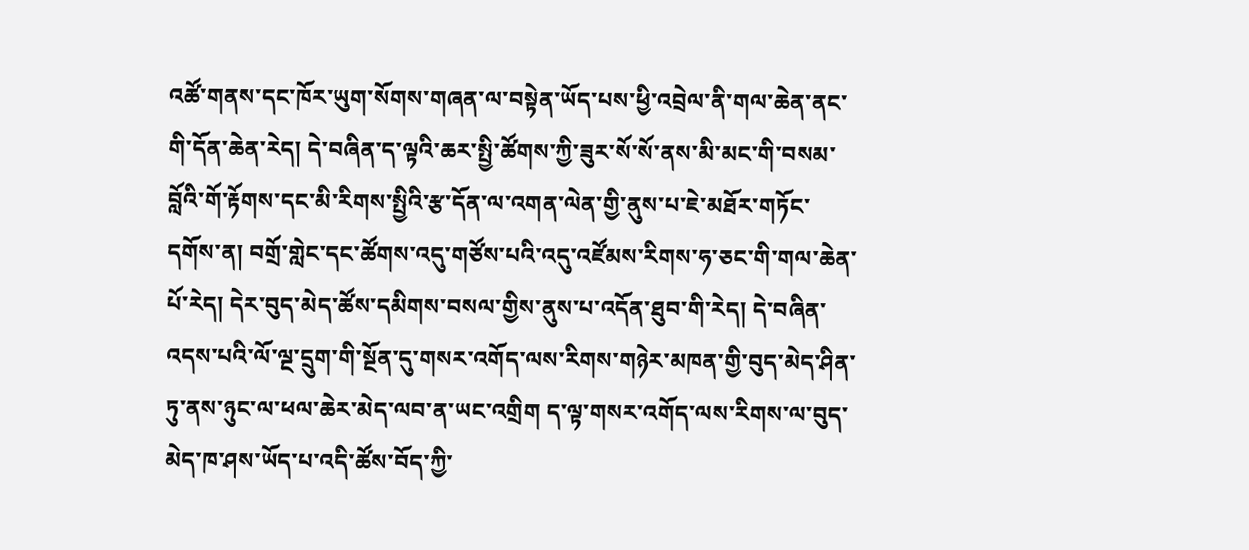འཚོ་གནས་དང་ཁོར་ཡུག་སོགས་གཞན་ལ་བསྟེན་ཡོད་པས་ཕྱི་འབྲེལ་ནི་གལ་ཆེན་ནང་གི་དོན་ཆེན་རེད། དེ་བཞིན་ད་ལྟའི་ཆར་སྤྱི་ཚོགས་ཀྱི་ཟུར་སོ་སོ་ནས་མི་མང་གི་བསམ་བློའི་གོ་རྟོགས་དང་མི་རིགས་སྤྱིའི་རྩ་དོན་ལ་འགན་ལེན་གྱི་ནུས་པ་ཇེ་མཐོར་གཏོང་དགོས་ན། བགྲོ་གླེང་དང་ཚོགས་འདུ་གཙོས་པའི་འདུ་འཛོམས་རིགས་ཧ་ཅང་གི་གལ་ཆེན་པོ་རེད། དེར་བུད་མེད་ཚོས་དམིགས་བསལ་གྱིས་ནུས་པ་འདོན་ཐུབ་གི་རེད། དེ་བཞིན་འདས་པའི་ལོ་ལྔ་དྲུག་གི་སྔོན་དུ་གསར་འགོད་ལས་རིགས་གཉེར་མཁན་གྱི་བུད་མེད་ཤིན་ཏུ་ནས་ཉུང་ལ་ཕལ་ཆེར་མེད་ལབ་ན་ཡང་འགྲིག ད་ལྟ་གསར་འགོད་ལས་རིགས་ལ་བུད་མེད་ཁ་ཤས་ཡོད་པ་འདི་ཚོས་བོད་ཀྱི་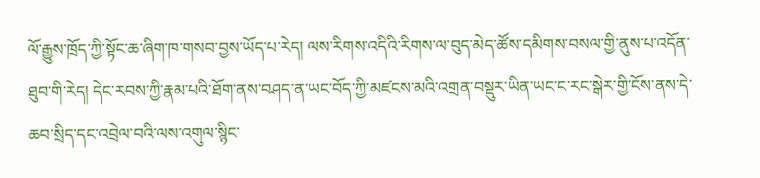ལོ་རྒྱུས་ཁྲོད་ཀྱི་སྟོང་ཆ་ཞིག་ཁ་གསབ་བྱས་ཡོད་པ་རེད། ལས་རིགས་འདིའི་རིགས་ལ་བུད་མེད་ཚོས་དམིགས་བསལ་གྱི་ནུས་པ་འདོན་ཐུབ་གི་རེད། དེང་རབས་ཀྱི་རྣམ་པའི་ཐོག་ནས་བཤད་ན་ཡང་བོད་ཀྱི་མཛངས་མའི་འགྲན་བསྡུར་ཡིན་ཡང་ང་རང་སྒེར་གྱི་ངོས་ནས་དེ་ཆབ་སྲིད་དང་འབྲེལ་བའི་ལས་འགུལ་སྙིང་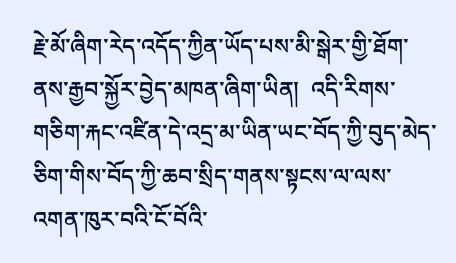རྗེ་མོ་ཞིག་རེད་འདོད་ཀྱིན་ཡོད་པས་མི་སྒེར་གྱི་ཐོག་ནས་རྒྱབ་སྐྱོར་བྱེད་མཁན་ཞིག་ཡིན།  འདི་རིགས་གཅིག་རྐང་འཛིན་དེ་འདྲ་མ་ཡིན་ཡང་བོད་ཀྱི་བུད་མེད་ཅིག་གིས་བོད་ཀྱི་ཆབ་སྲིད་གནས་སྟངས་ལ་ལས་འགན་ཁུར་བའི་ངོ་བོའི་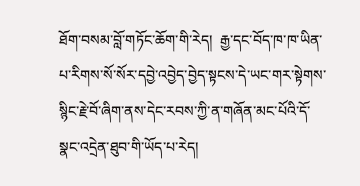ཐོག་བསམ་བློ་གཏོང་ཆོག་གི་རེད།  རྒྱ་དང་བོད་ཁ་ཁ་ཡིན་པ་རིགས་སོ་སོར་དབྱེ་འབྱེད་བྱེད་སྟངས་དེ་ཡང་གར་སྟེགས་སྙིང་རྗེ་བོ་ཞིག་ནས་དེང་རབས་ཀྱི་ན་གཞོན་མང་པོའི་དོ་སྣང་འདྲེན་ཐུབ་གི་ཡོད་པ་རེད།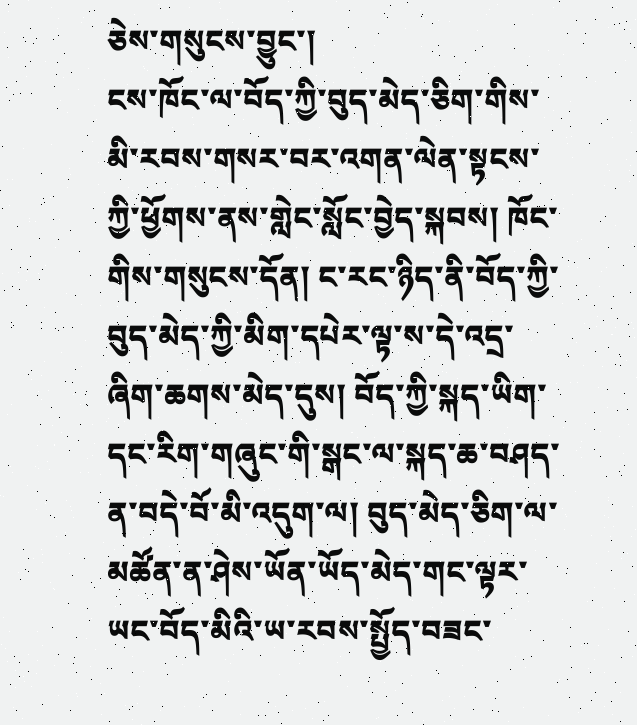ཅེས་གསུངས་བྱུང་།
ངས་ཁོང་ལ་བོད་ཀྱི་བུད་མེད་ཅིག་གིས་མི་རབས་གསར་བར་འགན་ལེན་སྟངས་ཀྱི་ཕྱོགས་ནས་གླེང་སློང་བྱེད་སྐབས། ཁོང་གིས་གསུངས་དོན། ང་རང་ཉིད་ནི་བོད་ཀྱི་བུད་མེད་ཀྱི་མིག་དཔེར་ལྟ་ས་དེ་འདྲ་ཞིག་ཆགས་མེད་དུས། བོད་ཀྱི་སྐད་ཡིག་དང་རིག་གཞུང་གི་སྒང་ལ་སྐད་ཆ་བཤད་ན་བདེ་བོ་མི་འདུག་ལ། བུད་མེད་ཅིག་ལ་མཚོན་ན་ཤེས་ཡོན་ཡོད་མེད་གང་ལྟར་ཡང་བོད་མིའི་ཡ་རབས་སྤྱོད་བཟང་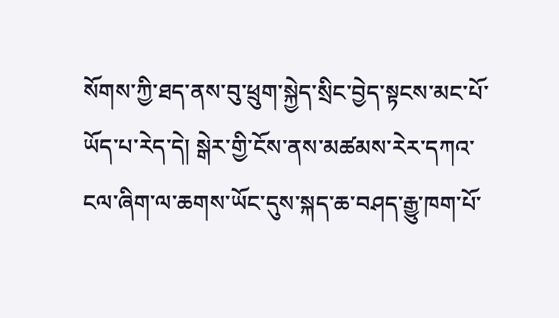སོགས་ཀྱི་ཐད་ནས་བུ་ཕྲུག་སྐྱེད་སྲིང་བྱེད་སྟངས་མང་པོ་ཡོད་པ་རེད་དེ། སྒེར་གྱི་ངོས་ནས་མཚམས་རེར་དཀའ་ངལ་ཞིག་ལ་ཆགས་ཡོང་དུས་སྐད་ཆ་བཤད་རྒྱུ་ཁག་པོ་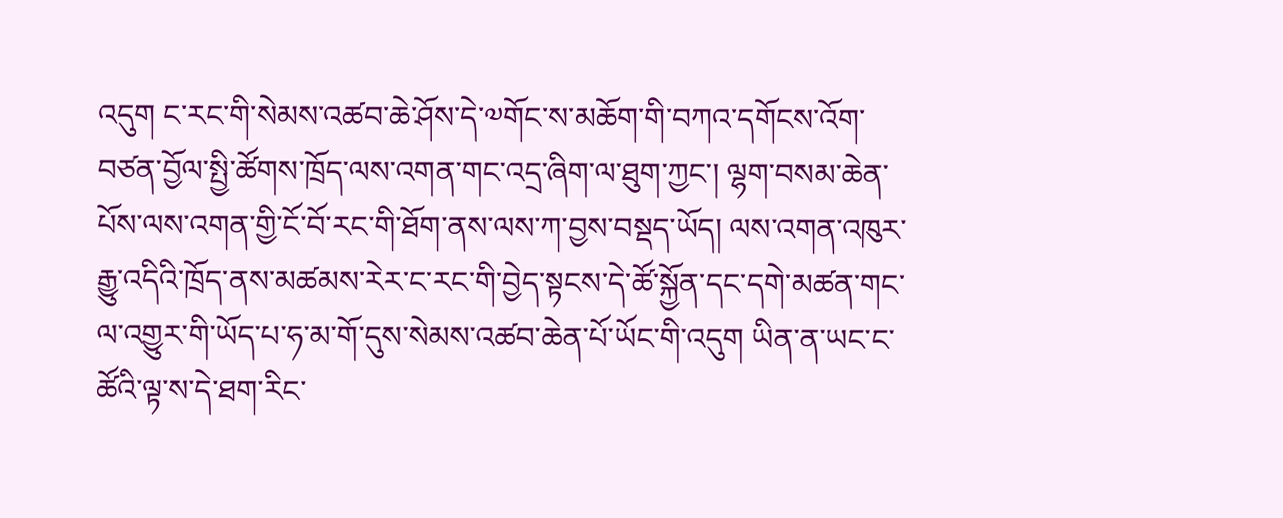འདུག ང་རང་གི་སེམས་འཚབ་ཆེ་ཤོས་དེ་༧གོང་ས་མཆོག་གི་བཀའ་དགོངས་འོག་བཙན་བྱོལ་སྤྱི་ཚོགས་ཁྲོད་ལས་འགན་གང་འདྲ་ཞིག་ལ་ཐུག་ཀྱང་། ལྷག་བསམ་ཆེན་པོས་ལས་འགན་གྱི་ངོ་བོ་རང་གི་ཐོག་ནས་ལས་ཀ་བྱས་བསྡད་ཡོད། ལས་འགན་འཁུར་རྒྱུ་འདིའི་ཁྲོད་ནས་མཚམས་རེར་ང་རང་གི་བྱེད་སྟངས་དེ་ཚོ་སྐྱོན་དང་དགེ་མཚན་གང་ལ་འགྱུར་གི་ཡོད་པ་ཧ་མ་གོ་དུས་སེམས་འཚབ་ཆེན་པོ་ཡོང་གི་འདུག ཡིན་ན་ཡང་ང་ཚོའི་ལྟ་ས་དེ་ཐག་རིང་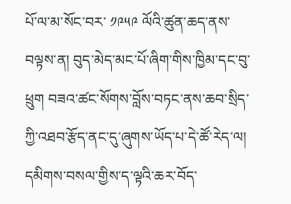པོ་ལ་མ་སོང་བར་ ༡༩༥༩ ལོའི་ཚུན་ཆད་ནས་བལྟས་ན། བུད་མེད་མང་པོ་ཞིག་གིས་ཁྱིམ་དང་བུ་ཕྲུག བཟའ་ཚང་སོགས་བློས་བཏང་ནས་ཆབ་སྲིད་ཀྱི་འཐབ་རྩོད་ནང་དུ་ཞུགས་ཡོད་པ་དེ་ཚོ་རེད་ལ། དམིགས་བསལ་གྱིས་ད་ལྟའི་ཆར་བོད་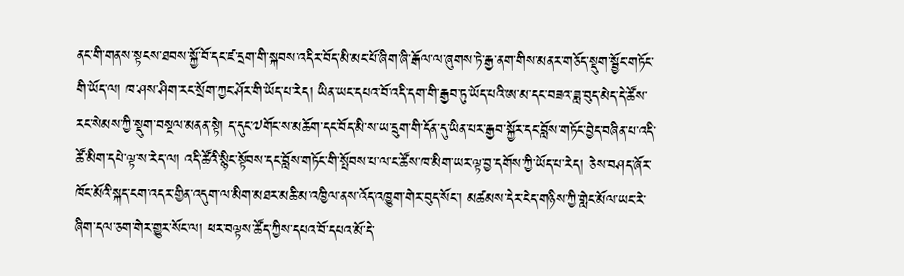ནང་གི་གནས་སྟངས་ཐབས་སྐྱོ་བོ་དང་ཛ་དྲག་གི་སྐབས་འདིར་བོད་མི་མང་པོ་ཞིག་ཞི་རྒོལ་ལ་ཞུགས་ཏེ་རྒྱ་ནག་གིས་མནར་གཅོད་སྡུག་སྦྱོང་གཏོང་གི་ཡོད་ལ། ཁ་ཤས་ཤིག་རང་སྲོག་ཀྱང་ཤོར་གི་ཡོད་པ་རེད། ཡིན་ཡང་དཔའ་བོ་འདི་དག་གི་རྒྱབ་ཏུ་ཡོད་པའི་ཨ་མ་དང་བཟའ་ཟླ་བུད་མེད་དེ་ཚོས་རང་སེམས་ཀྱི་སྡུག་བསྔལ་མནན་སྟེ། ད་དུང་༧གོང་ས་མཆོག་དང་བོད་མི་ས་ཡ་དྲུག་གི་དོན་དུ་ཡིན་པར་རྒྱབ་སྐྱོར་དང་བློས་གཏོང་བྱེད་བཞིན་པ་འདི་ཚོ་མིག་དཔེ་ལྟ་ས་རེད་ལ། འདི་ཚོའི་སྙིང་སྟོབས་དང་བློས་གཏོང་གི་སྤོབས་པ་ལ་ང་ཚོས་ཁ་མིག་ཡར་ལྟ་བྱ་དགོས་ཀྱི་ཡོད་པ་རེད། ཅེས་བཤད་ཞོར་ཁོང་མོའི་སྐད་ངག་འདར་གྱིན་འདུག་ལ་མིག་མཐར་མཆི་མ་འཁྱིལ་ནས་འོད་འཁྱུག་གེར་བུད་སོང་། མཚམས་དེར་ངེད་གཉིས་ཀྱི་གླེང་མོལ་ཡང་རེ་ཞིག་དལ་ཅག་གེར་གྱུར་སོང་ལ། ཕར་བལྟས་ཚོད་ཀྱིས་དཔའ་བོ་དཔའ་མོ་དེ་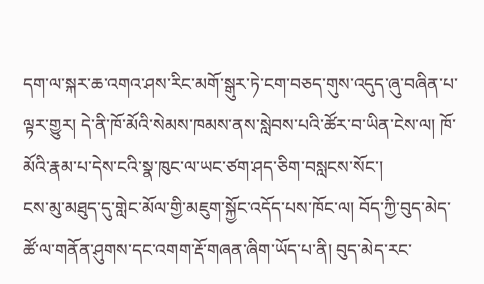དག་ལ་སྐར་ཆ་འགའ་ཤས་རིང་མགོ་སྒུར་ཏེ་ངག་བཅད་གུས་འདུད་ཞུ་བཞིན་པ་ལྟར་གྱུར། དེ་ནི་ཁོ་མོའི་སེམས་ཁམས་ནས་སླེབས་པའི་ཚོར་བ་ཡིན་ངེས་ལ། ཁོ་མོའི་རྣམ་པ་དེས་ངའི་སྣ་ཁུང་ལ་ཡང་ཙག་ཤད་ཅིག་བསླངས་སོང་།
ངས་མུ་མཐུད་དུ་གླེང་མོལ་གྱི་མཇུག་སྐྱོང་འདོད་པས་ཁོང་ལ། བོད་ཀྱི་བུད་མེད་ཚོ་ལ་གནོན་ཤུགས་དང་འགག་རྡོ་གཞན་ཞིག་ཡོད་པ་ནི། བུད་མེད་རང་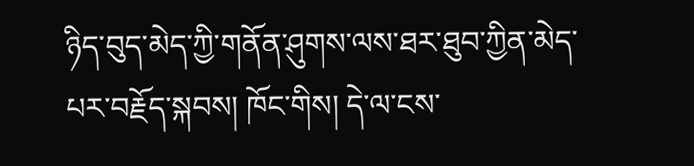ཉིད་བུད་མེད་ཀྱི་གནོན་ཤུགས་ལས་ཐར་ཐུབ་ཀྱིན་མེད་པར་བརྗོད་སྐབས། ཁོང་གིས། དེ་ལ་ངས་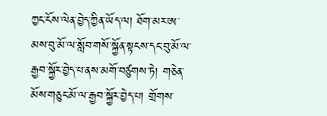ཀྱང་ངོས་ལེན་བྱེད་ཀྱིན་ཡོད་ལ། ཐོག་མར་ཨ་མས་བུ་མོ་ལ་སློབ་གསོ་སྐྱོན་སྟངས་དང་བུ་མོ་ལ་རྒྱབ་སྐྱོར་བྱེད་པ་ནས་མགོ་བཙུགས་ཏེ། གཅེན་མོས་གཅུང་མོ་ལ་རྒྱབ་སྐྱོར་བྱེད་པ། གྲོགས་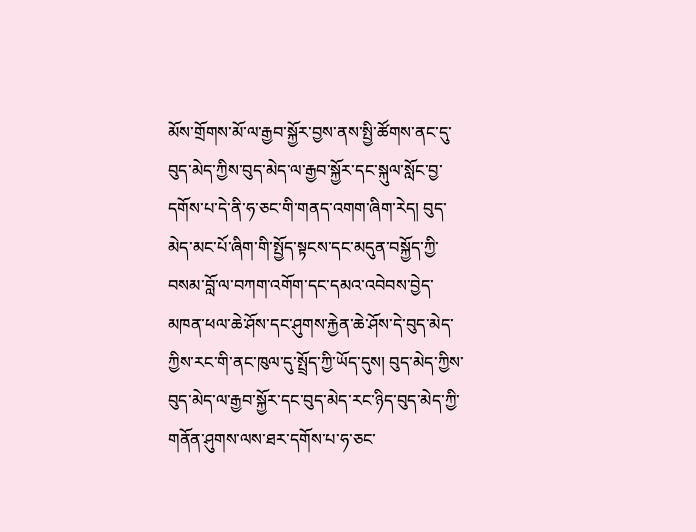མོས་གྲོགས་མོ་ལ་རྒྱབ་སྐྱོར་བྱས་ནས་སྤྱི་ཚོགས་ནང་དུ་བུད་མེད་ཀྱིས་བུད་མེད་ལ་རྒྱབ་སྐྱོར་དང་སྐུལ་སློང་བྱ་དགོས་པ་དེ་ནི་ཧ་ཅང་གི་གནད་འགག་ཞིག་རེད། བུད་མེད་མང་པོ་ཞིག་གི་སྤྱོད་སྟངས་དང་མདུན་བསྐྱོད་ཀྱི་བསམ་བློ་ལ་བཀག་འགོག་དང་དམའ་འབེབས་བྱེད་མཁན་ཕལ་ཆེ་ཤོས་དང་ཤུགས་རྐྱེན་ཆེ་ཤོས་དེ་བུད་མེད་ཀྱིས་རང་གི་ནང་ཁུལ་དུ་སྤྲོད་ཀྱི་ཡོད་དུས། བུད་མེད་ཀྱིས་བུད་མེད་ལ་རྒྱབ་སྐྱོར་དང་བུད་མེད་རང་ཉིད་བུད་མེད་ཀྱི་གནོན་ཤུགས་ལས་ཐར་དགོས་པ་ཧ་ཅང་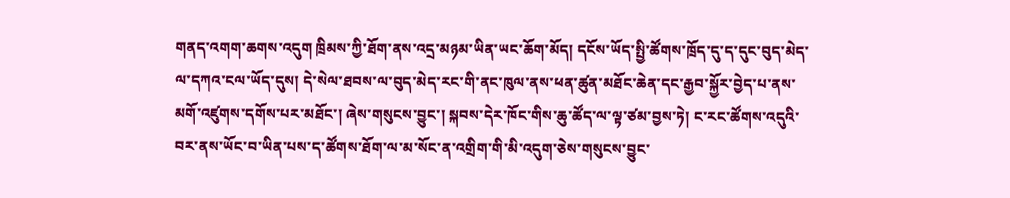གནད་འགག་ཆགས་འདུག ཁྲིམས་ཀྱི་ཐོག་ནས་འདྲ་མཉམ་ཡིན་ཡང་ཆོག་མོད། དངོས་ཡོད་སྤྱི་ཚོགས་ཁྲོད་དུ་ད་དུང་བུད་མེད་ལ་དཀའ་ངལ་ཡོད་དུས། དེ་སེལ་ཐབས་ལ་བུད་མེད་རང་གི་ནང་ཁུལ་ནས་ཕན་ཚུན་མཐོང་ཆེན་དང་རྒྱབ་སྐྱོར་བྱེད་པ་ནས་མགོ་འཛུགས་དགོས་པར་མཐོང་། ཞེས་གསུངས་བྱུང་། སྐབས་དེར་ཁོང་གིས་ཆུ་ཚོད་ལ་ལྟ་ཙམ་བྱས་ཏེ། ང་རང་ཚོགས་འདུའི་བར་ནས་ཡོང་བ་ཡིན་པས་ད་ཚོགས་ཐོག་ལ་མ་སོང་ན་འགྲིག་གི་མི་འདུག་ཅེས་གསུངས་བྱུང་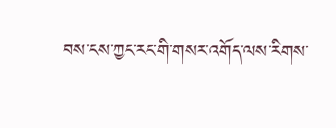བས་ངས་ཀྱང་རང་གི་གསར་འགོད་ལས་རིགས་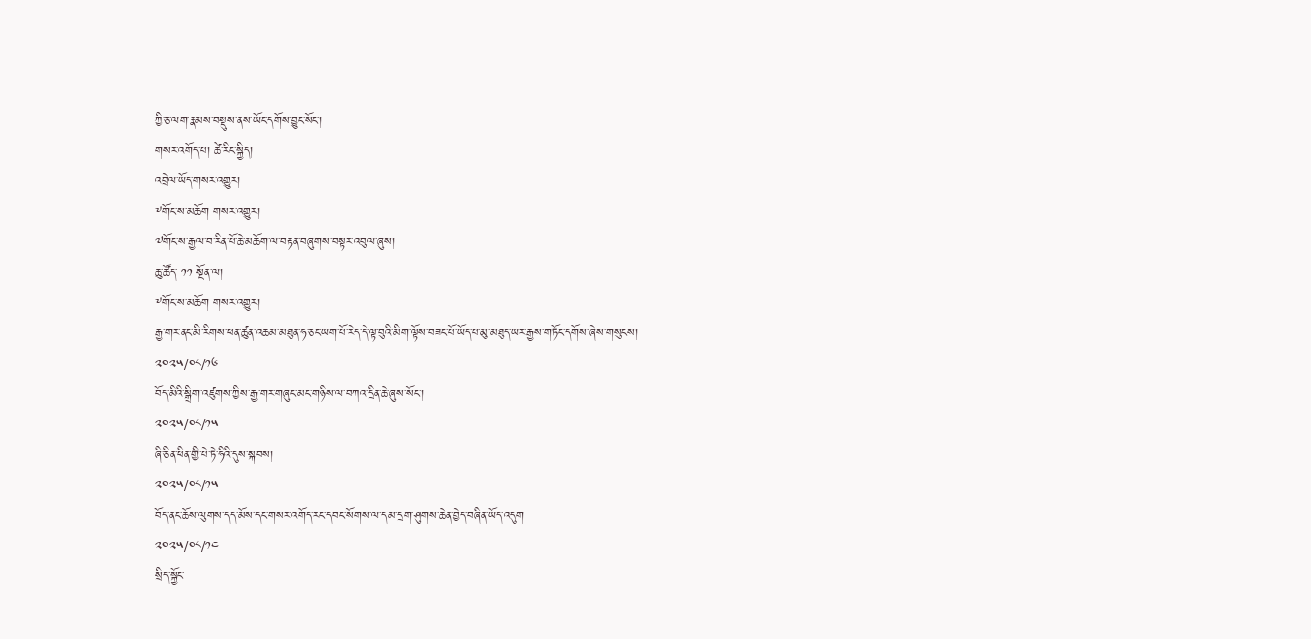ཀྱི་ཅ་ལག་རྣམས་བསྡུས་ནས་ཡོང་དགོས་བྱུང་སོང་།
གསར་འགོད་པ། ཚེ་རིང་སྐྱིད།
འབྲེལ་ཡོད་གསར་འགྱུར།
༸གོང་ས་མཆོག གསར་འགྱུར།
༧གོང་ས་རྒྱལ་བ་རིན་པོ་ཆེ་མཆོག་ལ་བརྟན་བཞུགས་བསྟར་འབུལ་ཞུས།
ཆུ་ཚོད་ ༡༡ སྔོན་ལ།
༸གོང་ས་མཆོག གསར་འགྱུར།
རྒྱ་གར་ནང་མི་རིགས་ཕན་ཚུན་འཆམ་མཐུན་ཧ་ཅང་ཡག་པོ་རེད་དེ་ལྟ་བུའི་མིག་ལྟོས་བཟང་པོ་ཡོད་པ་མུ་མཐུད་ཡར་རྒྱས་གཏོང་དགོས་ཞེས་གསུངས།
༢༠༢༥/༠༨/༡༦
བོད་མིའི་སྒྲིག་འཛུགས་ཀྱིས་རྒྱ་གར་གཞུང་མང་གཉིས་ལ་བཀའ་དྲིན་ཆེ་ཞུས་སོང་།
༢༠༢༥/༠༨/༡༥
ཞི་ཅིན་ཕིན་གྱི་པེ་ཏེ་ཧིའི་དུས་སྐབས།
༢༠༢༥/༠༨/༡༥
བོད་ནང་ཆོས་ལུགས་དད་མོས་དང་གསར་འགོད་རང་དབང་སོགས་ལ་དམ་དྲག་ཤུགས་ཆེན་བྱེད་བཞིན་ཡོད་འདུག
༢༠༢༥/༠༨/༡༤
སྲིད་སྐྱོང་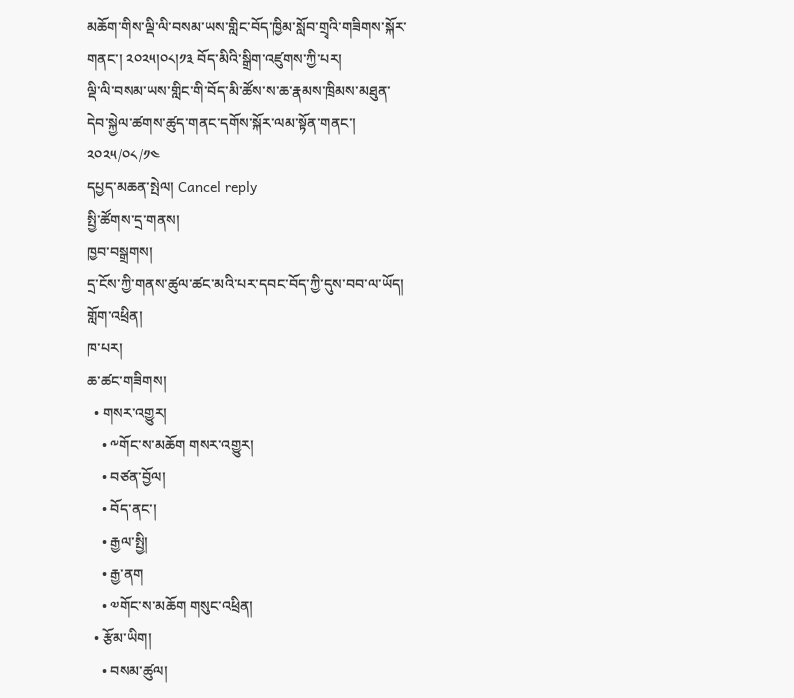མཆོག་གིས་ལྡི་ལི་བསམ་ཡས་གླིང་བོད་ཁྱིམ་སློབ་གྲྭའི་གཟིགས་སྐོར་གནང་། ༢༠༢༥།༠༨།༡༣ བོད་མིའི་སྒྲིག་འཛུགས་ཀྱི་པར།
ལྡི་ལི་བསམ་ཡས་གླིང་གི་བོད་མི་ཚོས་ས་ཆ་རྣམས་ཁྲིམས་མཐུན་དེབ་སྐྱེལ་ཚགས་ཚུད་གནང་དགོས་སྐོར་ལམ་སྟོན་གནང་།
༢༠༢༥/༠༨/༡༤
དཔྱད་མཆན་སྤེལ། Cancel reply
སྤྱི་ཚོགས་དྲ་གནས།
ཁྱབ་བསྒྲགས།
དྲ་ངོས་ཀྱི་གནས་ཚུལ་ཚང་མའི་པར་དབང་བོད་ཀྱི་དུས་བབ་ལ་ཡོད།
གློག་འཕྲིན།
ཁ་པར།
ཆ་ཚང་གཟིགས།
  • གསར་འགྱུར།
    • ༸གོང་ས་མཆོག གསར་འགྱུར།
    • བཙན་བྱོལ།
    • བོད་ནང་།
    • རྒྱལ་སྤྱི།
    • རྒྱ་ནག
    • ༧གོང་ས་མཆོག གསུང་འཕྲིན།
  • རྩོམ་ཡིག།
    • བསམ་ཚུལ།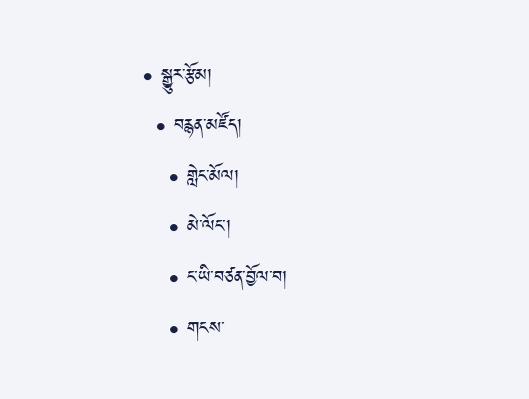• སྒྱུར་རྩོམ།
  • བརྙན་མཛོད།
    • གླེང་མོལ།
    • མེ་ལོང་།
    • ང་ཡི་བཙན་བྱོལ་བ།
    • གངས་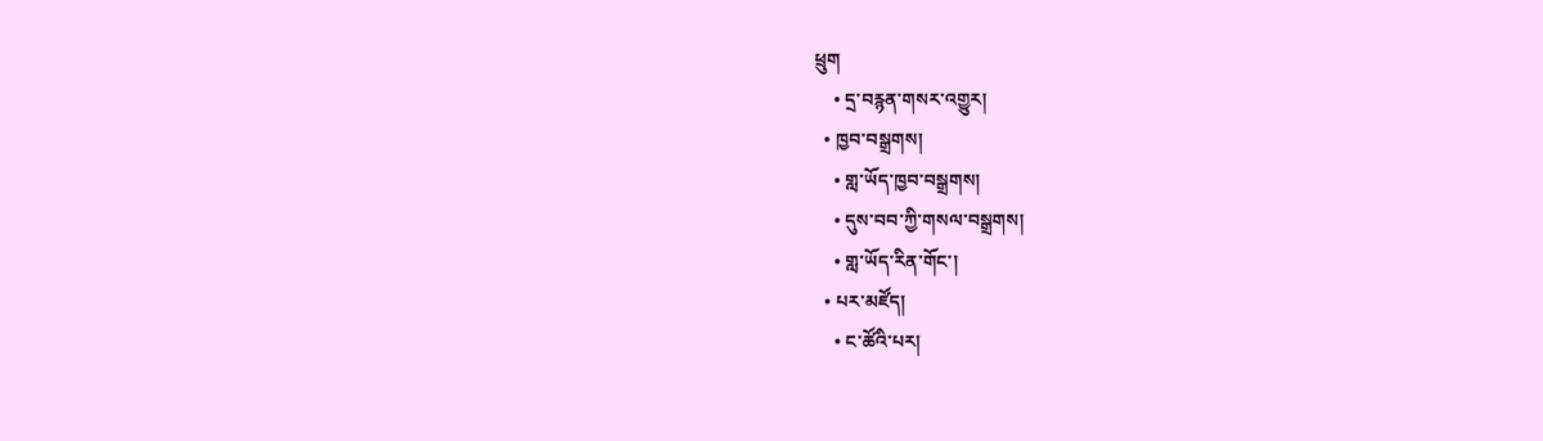ཕྲུག
    • དྲ་བརྙན་གསར་འགྱུར།
  • ཁྱབ་བསྒྲགས།
    • གླ་ཡོད་ཁྱབ་བསྒྲགས།
    • དུས་བབ་ཀྱི་གསལ་བསྒྲགས།
    • གླ་ཡོད་རིན་གོང་།
  • པར་མཛོད།
    • ང་ཚོའི་པར།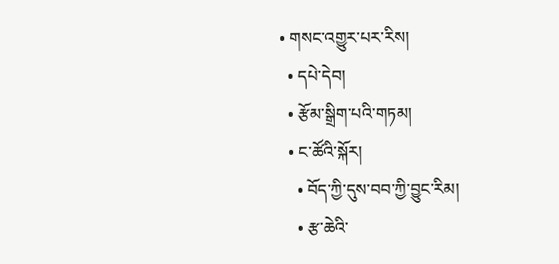• གསང་འགྱུར་པར་རིས།
  • དཔེ་དེབ།
  • རྩོམ་སྒྲིག་པའི་གཏམ།
  • ང་ཚོའི་སྐོར།
    • བོད་ཀྱི་དུས་བབ་ཀྱི་བྱུང་རིམ།
    • རྩ་ཆེའི་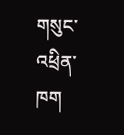གསུང་འཕྲིན་ཁག